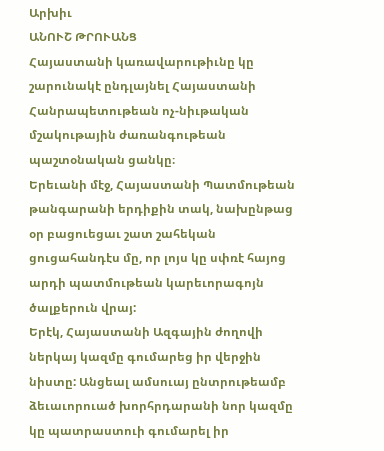Արխիւ
ԱՆՈՒՇ ԹՐՈՒԱՆՑ
Հայաստանի կառավարութիւնը կը շարունակէ ընդլայնել Հայաստանի Հանրապետութեան ոչ-նիւթական մշակութային ժառանգութեան պաշտօնական ցանկը։
Երեւանի մէջ, Հայաստանի Պատմութեան թանգարանի երդիքին տակ, նախընթաց օր բացուեցաւ շատ շահեկան ցուցահանդէս մը, որ լոյս կը սփռէ հայոց արդի պատմութեան կարեւորագոյն ծալքերուն վրայ:
Երէկ, Հայաստանի Ազգային ժողովի ներկայ կազմը գումարեց իր վերջին նիստը: Անցեալ ամսուայ ընտրութեամբ ձեւաւորուած խորհրդարանի նոր կազմը կը պատրաստուի գումարել իր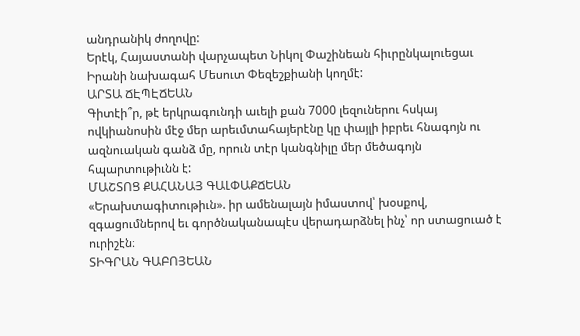անդրանիկ ժողովը:
Երէկ, Հայաստանի վարչապետ Նիկոլ Փաշինեան հիւրընկալուեցաւ Իրանի նախագահ Մեսուտ Փեզեշքիանի կողմէ:
ԱՐՏԱ ՃԷՊԷՃԵԱՆ
Գիտէի՞ր, թէ երկրագունդի աւելի քան 7000 լեզուներու հսկայ ովկիանոսին մէջ մեր արեւմտահայերէնը կը փայլի իբրեւ հնագոյն ու ազնուական գանձ մը, որուն տէր կանգնիլը մեր մեծագոյն հպարտութիւնն է:
ՄԱՇՏՈՑ ՔԱՀԱՆԱՅ ԳԱԼՓԱՔՃԵԱՆ
«Երախտագիտութիւն». իր ամենալայն իմաստով՝ խօսքով, զգացումներով եւ գործնականապէս վերադարձնել ինչ՝ որ ստացուած է ուրիշէն։
ՏԻԳՐԱՆ ԳԱԲՈՅԵԱՆ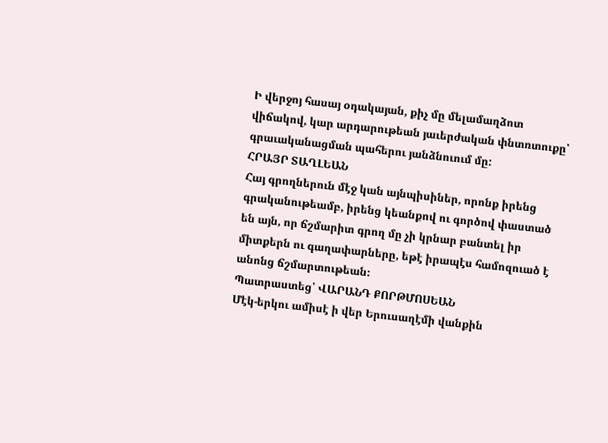Ի վերջոյ հասայ օդակայան, քիչ մը մելամաղձոտ վիճակով, կար արդարութեան յաւերժական փնտռտուքը՝ գրաւականացման պահերու յանձնուում մը:
ՀՐԱՅՐ ՏԱՂԼԵԱՆ
Հայ գրողներուն մէջ կան այնպիսիներ, որոնք իրենց գրականութեամբ, իրենց կեանքով ու գործով փաստած են այն, որ ճշմարիտ գրող մը չի կրնար բանտել իր միտքերն ու գաղափարները, եթէ իրապէս համոզուած է անոնց ճշմարտութեան։
Պատրաստեց՝ ՎԱՐԱՆԴ ՔՈՐԹՄՈՍԵԱՆ
Մէկ-երկու ամիսէ ի վեր Երուսաղէմի վանքին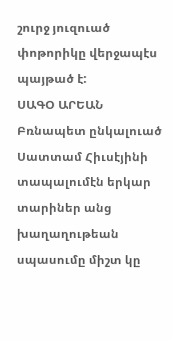շուրջ յուզուած փոթորիկը վերջապէս պայթած է:
ՍԱԳՕ ԱՐԵԱՆ
Բռնապետ ընկալուած Սատտամ Հիւսէյինի տապալումէն երկար տարիներ անց խաղաղութեան սպասումը միշտ կը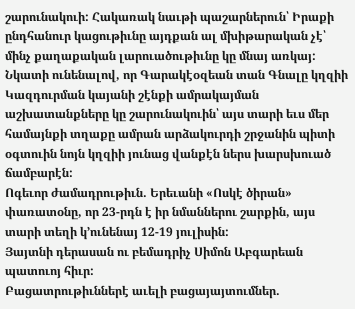շարունակուի: Հակառակ նաւթի պաշարներուն՝ Իրաքի ընդհանուր կացութիւնը այդքան ալ մխիթարական չէ՝ մինչ քաղաքական լարուածութիւնը կը մնայ առկայ:
Նկատի ունենալով, որ Գարակէօզեան տան Գնալը կղզիի Կազդուրման կայանի շէնքի ամրակայման աշխատանքները կը շարունակուին՝ այս տարի եւս մեր համայնքի տղաքը ամրան արձակուրդի շրջանին պիտի օգտուին նոյն կղզիի յունաց վանքէն ներս խարսխուած ճամբարէն:
Ոգեւոր ժամադրութիւն. Երեւանի «Ոսկէ ծիրան» փառատօնը, որ 23-րդն է իր նմաններու շարքին, այս տարի տեղի կ՚ունենայ 12-19 յուլիսին:
Յայտնի դերասան ու բեմադրիչ Սիմոն Աբգարեան պատուոյ հիւր:
Բացատրութիւններէ աւելի բացայայտումներ.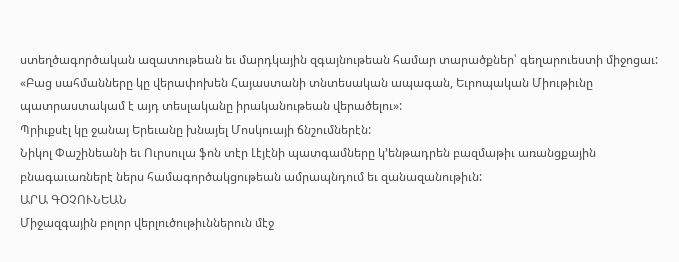ստեղծագործական ազատութեան եւ մարդկային զգայնութեան համար տարածքներ՝ գեղարուեստի միջոցաւ:
«Բաց սահմանները կը վերափոխեն Հայաստանի տնտեսական ապագան, Եւրոպական Միութիւնը պատրաստակամ է այդ տեսլականը իրականութեան վերածելու»:
Պրիւքսէլ կը ջանայ Երեւանը խնայել Մոսկուայի ճնշումներէն:
Նիկոլ Փաշինեանի եւ Ուրսուլա ֆոն տէր Լէյէնի պատգամները կ՚ենթադրեն բազմաթիւ առանցքային բնագաւառներէ ներս համագործակցութեան ամրապնդում եւ զանազանութիւն:
ԱՐԱ ԳՕՉՈՒՆԵԱՆ
Միջազգային բոլոր վերլուծութիւններուն մէջ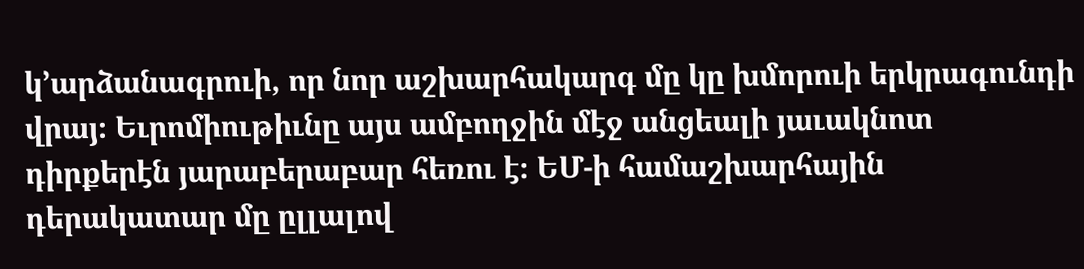կ՚արձանագրուի, որ նոր աշխարհակարգ մը կը խմորուի երկրագունդի վրայ։ Եւրոմիութիւնը այս ամբողջին մէջ անցեալի յաւակնոտ դիրքերէն յարաբերաբար հեռու է։ ԵՄ-ի համաշխարհային դերակատար մը ըլլալով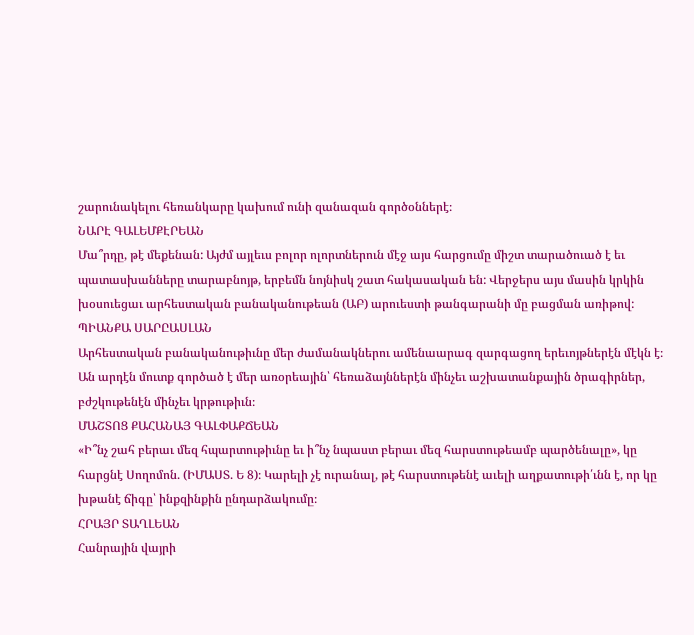շարունակելու հեռանկարը կախում ունի զանազան գործօններէ։
ՆԱՐԷ ԳԱԼԵՄՔԷՐԵԱՆ
Մա՞րդը, թէ մեքենան: Այժմ այլեւս բոլոր ոլորտներուն մէջ այս հարցումը միշտ տարածուած է եւ պատասխանները տարաբնոյթ, երբեմն նոյնիսկ շատ հակասական են: Վերջերս այս մասին կրկին խօսուեցաւ արհեստական բանականութեան (ԱԲ) արուեստի թանգարանի մը բացման առիթով:
ՊԻԱՆՔԱ ՍԱՐԸԱՍԼԱՆ
Արհեստական բանականութիւնը մեր ժամանակներու ամենաարագ զարգացող երեւոյթներէն մէկն է։ Ան արդէն մուտք գործած է մեր առօրեային՝ հեռաձայններէն մինչեւ աշխատանքային ծրագիրներ, բժշկութենէն մինչեւ կրթութիւն։
ՄԱՇՏՈՑ ՔԱՀԱՆԱՅ ԳԱԼՓԱՔՃԵԱՆ
«Ի՞նչ շահ բերաւ մեզ հպարտութիւնը եւ ի՞նչ նպաստ բերաւ մեզ հարստութեամբ պարծենալը», կը հարցնէ Սողոմոն. (ԻՄԱՍՏ. Ե 8)։ Կարելի չէ ուրանալ, թէ հարստութենէ աւելի աղքատութի՛ւնն է, որ կը խթանէ ճիգը՝ ինքզինքին ընդարձակումը։
ՀՐԱՅՐ ՏԱՂԼԵԱՆ
Հանրային վայրի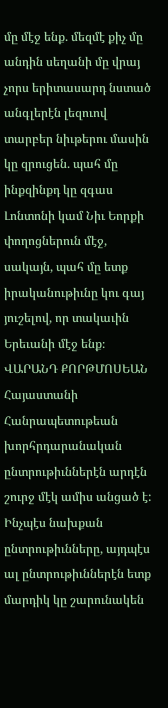մը մէջ ենք. մեզմէ քիչ մը անդին սեղանի մը վրայ չորս երիտասարդ նստած անգլերէն լեզուով տարբեր նիւթերու մասին կը զրուցեն. պահ մը ինքզինքդ կը զգաս Լոնտոնի կամ Նիւ Եորքի փողոցներուն մէջ, սակայն, պահ մը ետք իրականութիւնը կու գայ յուշելով, որ տակաւին Երեւանի մէջ ենք։
ՎԱՐԱՆԴ ՔՈՐԹՄՈՍԵԱՆ
Հայաստանի Հանրապետութեան խորհրդարանական ընտրութիւններէն արդէն շուրջ մէկ ամիս անցած է: Ինչպէս նախքան ընտրութիւնները, այդպէս ալ ընտրութիւններէն ետք մարդիկ կը շարունակեն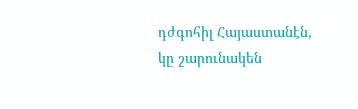դժգոհիլ Հայաստանէն, կը շարունակեն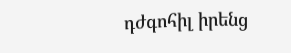դժգոհիլ իրենց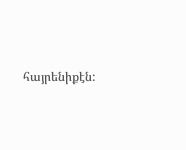հայրենիքէն: